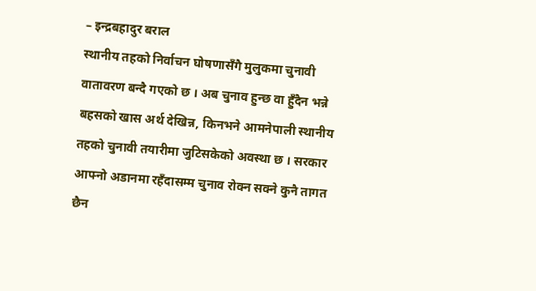– इन्द्रबहादुर बराल
स्थानीय तहको निर्वाचन घोषणासँगै मुलुकमा चुनावी वातावरण बन्दै गएको छ । अब चुनाव हुन्छ वा हुँदैन भन्ने बहसको खास अर्थ देखिन्न, किनभने आमनेपाली स्थानीय तहको चुनावी तयारीमा जुटिसकेको अवस्था छ । सरकार आफ्नो अडानमा रहँदासम्म चुनाव रोक्न सक्ने कुनै तागत छैन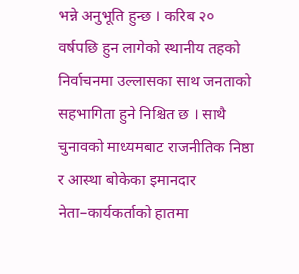भन्ने अनुभूति हुन्छ । करिब २० वर्षपछि हुन लागेको स्थानीय तहको निर्वाचनमा उल्लासका साथ जनताको सहभागिता हुने निश्चित छ । साथै चुनावको माध्यमबाट राजनीतिक निष्ठा र आस्था बोकेका इमानदार नेता–कार्यकर्ताको हातमा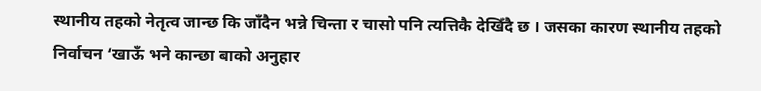स्थानीय तहको नेतृत्व जान्छ कि जाँदैन भन्ने चिन्ता र चासो पनि त्यत्तिकै देखिँदै छ । जसका कारण स्थानीय तहको निर्वाचन ‘खाऊँ भने कान्छा बाको अनुहार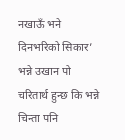नखाऊँ भने दिनभरिको सिकार’ भन्ने उखान पो चरितार्थ हुन्छ कि भन्ने चिन्ता पनि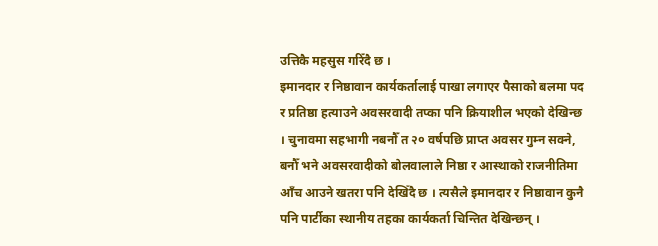उत्तिकै महसुस गरिँदै छ ।
इमानदार र निष्ठावान कार्यकर्तालाई पाखा लगाएर पैसाको बलमा पद र प्रतिष्ठा हत्याउने अवसरवादी तप्का पनि क्रियाशील भएको देखिन्छ । चुनावमा सहभागी नबनौँ त २० वर्षपछि प्राप्त अवसर गुम्न सक्ने, बनौँ भने अवसरवादीको बोलवालाले निष्ठा र आस्थाको राजनीतिमा आँच आउने खतरा पनि देखिँदै छ । त्यसैले इमानदार र निष्ठावान कुनै पनि पार्टीका स्थानीय तहका कार्यकर्ता चिन्तित देखिन्छन् ।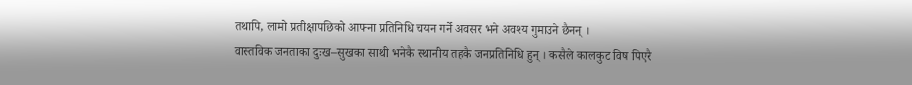तथापि, लामो प्रतीक्षापछिको आफ्ना प्रतिनिधि चयन गर्ने अवसर भने अवश्य गुमाउने छैनन् ।
वास्तविक जनताका दुःख–सुखका साथी भनेकै स्थानीय तहकै जनप्रतिनिधि हुन् । कसैले कालकुट विष पिएरै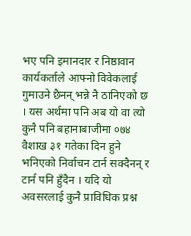भए पनि इमानदार र निष्ठावान कार्यकर्ताले आफ्नो विवेकलाई गुमाउने छैनन् भन्ने नै ठानिएको छ । यस अर्थमा पनि अब यो वा त्यो कुनै पनि बहानाबाजीमा ०७४ वैशाख ३१ गतेका दिन हुने भनिएको निर्वाचन टार्न सक्दैनन् र टार्न पनि हुँदैन । यदि यो अवसरलाई कुनै प्राविधिक प्रश्न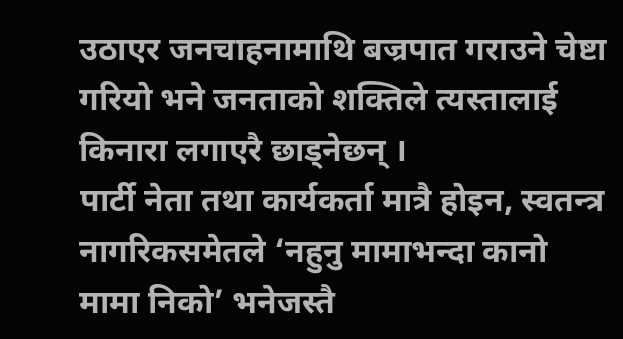उठाएर जनचाहनामाथि बज्रपात गराउने चेष्टा गरियो भने जनताको शक्तिले त्यस्तालाई किनारा लगाएरै छाड्नेछन् ।
पार्टी नेता तथा कार्यकर्ता मात्रै होइन, स्वतन्त्र नागरिकसमेतले ‘नहुनु मामाभन्दा कानो मामा निको’ भनेजस्तै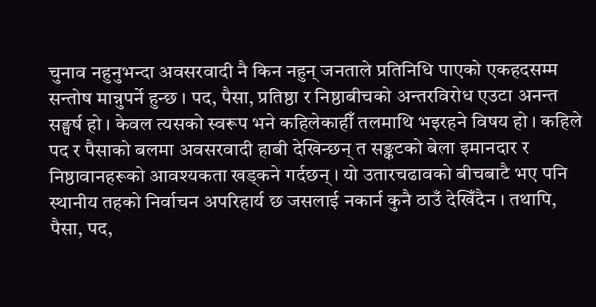चुनाव नहुनुभन्दा अवसरवादी नै किन नहुन् जनताले प्रतिनिधि पाएको एकहदसम्म सन्तोष मान्नुपर्ने हुन्छ । पद, पैसा, प्रतिष्ठा र निष्ठाबीचको अन्तरविरोध एउटा अनन्त सङ्घर्ष हो । केवल त्यसको स्वरूप भने कहिलेकाहीँ तलमाथि भइरहने विषय हो । कहिले पद र पैसाको बलमा अवसरवादी हाबी देखिन्छन् त सङ्कटको बेला इमानदार र निष्ठावानहरूको आवश्यकता खड्कने गर्दछन् । यो उतारचढावको बीचबाटै भए पनि स्थानीय तहको निर्वाचन अपरिहार्य छ जसलाई नकार्न कुनै ठाउँ देखिँदैन । तथापि, पैसा, पद,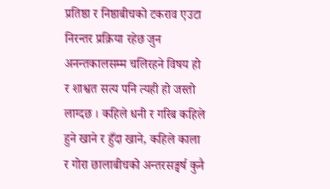प्रतिष्ठा र निष्ठाबीचको टकराव एउटा निरन्तर प्रक्रिया रहेछ जुन अनन्तकालसम्म चलिरहने विषय हो र शाश्वत सत्य पनि त्यही हो जस्तो लाग्दछ । कहिले धनी र गरिब कहिले हुने खाने र हुँदा खाने, कहिले काला र गोरा छालाबीचको अन्तरसङ्घर्ष कुनै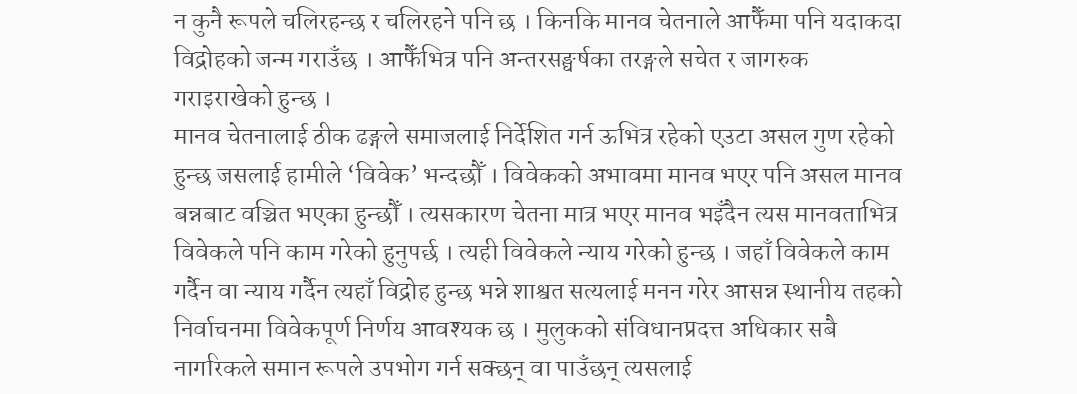न कुनै रूपले चलिरहन्छ र चलिरहने पनि छ । किनकि मानव चेतनाले आफैँमा पनि यदाकदा विद्रोहको जन्म गराउँछ । आफैँभित्र पनि अन्तरसङ्घर्षका तरङ्गले सचेत र जागरुक गराइराखेको हुन्छ ।
मानव चेतनालाई ठीक ढङ्गले समाजलाई निर्देशित गर्न ऊभित्र रहेको एउटा असल गुण रहेको हुन्छ जसलाई हामीले ‘विवेक’ भन्दछौँ । विवेकको अभावमा मानव भएर पनि असल मानव बन्नबाट वञ्चित भएका हुन्छौँ । त्यसकारण चेतना मात्र भएर मानव भइँदैन त्यस मानवताभित्र विवेकले पनि काम गरेको हुनुपर्छ । त्यही विवेकले न्याय गरेको हुन्छ । जहाँ विवेकले काम गर्दैन वा न्याय गर्दैन त्यहाँ विद्रोह हुन्छ भन्ने शाश्वत सत्यलाई मनन गरेर आसन्न स्थानीय तहको निर्वाचनमा विवेकपूर्ण निर्णय आवश्यक छ । मुलुकको संविधानप्रदत्त अधिकार सबै नागरिकले समान रूपले उपभोग गर्न सक्छन् वा पाउँछन् त्यसलाई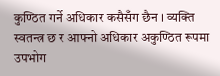कुण्ठित गर्ने अधिकार कसैसँग छैन । व्यक्ति स्वतन्त्र छ र आफ्नो अधिकार अकुण्ठित रूपमा उपभोग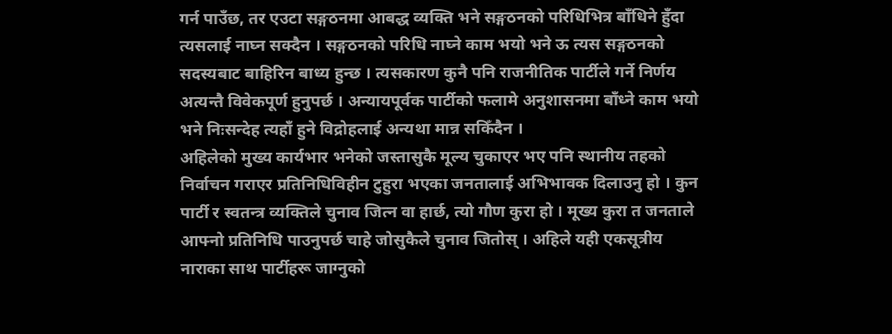गर्न पाउँछ, तर एउटा सङ्गठनमा आबद्ध व्यक्ति भने सङ्गठनको परिधिभित्र बाँधिने हुँदा त्यसलाई नाघ्न सक्दैन । सङ्गठनको परिधि नाघ्ने काम भयो भने ऊ त्यस सङ्गठनको सदस्यबाट बाहिरिन बाध्य हुन्छ । त्यसकारण कुनै पनि राजनीतिक पार्टीले गर्ने निर्णय अत्यन्तै विवेकपूर्ण हुनुपर्छ । अन्यायपूर्वक पार्टीको फलामे अनुशासनमा बाँध्ने काम भयो भने निःसन्देह त्यहाँ हुने विद्रोहलाई अन्यथा मान्न सकिँदैन ।
अहिलेको मुख्य कार्यभार भनेको जस्तासुकै मूल्य चुकाएर भए पनि स्थानीय तहको निर्वाचन गराएर प्रतिनिधिविहीन टुहुरा भएका जनतालाई अभिभावक दिलाउनु हो । कुन पार्टी र स्वतन्त्र व्यक्तिले चुनाव जित्न वा हार्छ, त्यो गौण कुरा हो । मूख्य कुरा त जनताले आफ्नो प्रतिनिधि पाउनुपर्छ चाहे जोसुकैले चुनाव जितोस् । अहिले यही एकसूत्रीय नाराका साथ पार्टीहरू जाग्नुको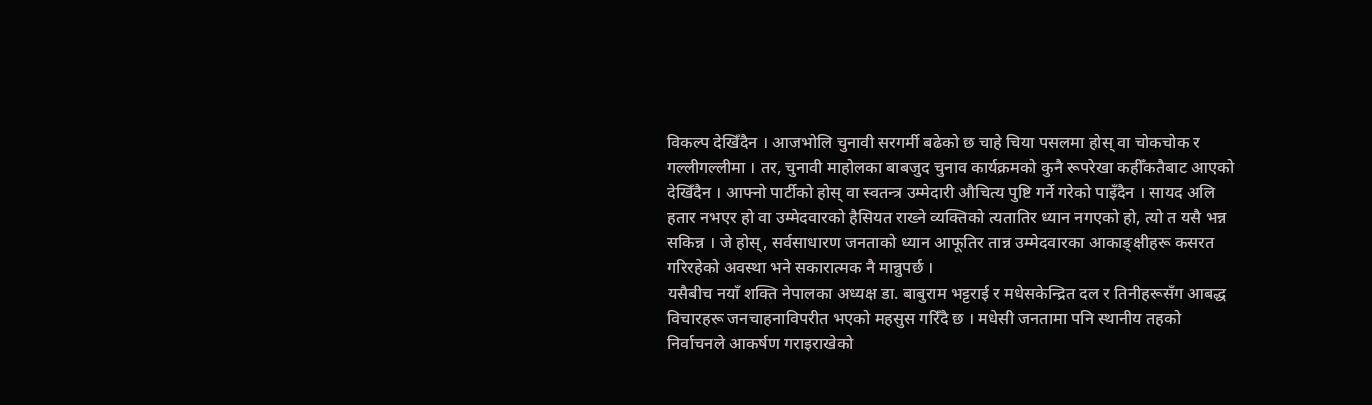विकल्प देखिँदैन । आजभोलि चुनावी सरगर्मी बढेको छ चाहे चिया पसलमा होस् वा चोकचोक र गल्लीगल्लीमा । तर, चुनावी माहोलका बाबजुद चुनाव कार्यक्रमको कुनै रूपरेखा कहीँकतैबाट आएको देखिँदैन । आफ्नो पार्टीको होस् वा स्वतन्त्र उम्मेदारी औचित्य पुष्टि गर्ने गरेको पाइँदैन । सायद अलि हतार नभएर हो वा उम्मेदवारको हैसियत राख्ने व्यक्तिको त्यतातिर ध्यान नगएको हो, त्यो त यसै भन्न सकिन्न । जे होस्, सर्वसाधारण जनताको ध्यान आफूतिर तान्न उम्मेदवारका आकाङ्क्षीहरू कसरत गरिरहेको अवस्था भने सकारात्मक नै मान्नुपर्छ ।
यसैबीच नयाँ शक्ति नेपालका अध्यक्ष डा. बाबुराम भट्टराई र मधेसकेन्द्रित दल र तिनीहरूसँग आबद्ध विचारहरू जनचाहनाविपरीत भएको महसुस गरिँदै छ । मधेसी जनतामा पनि स्थानीय तहको निर्वाचनले आकर्षण गराइराखेको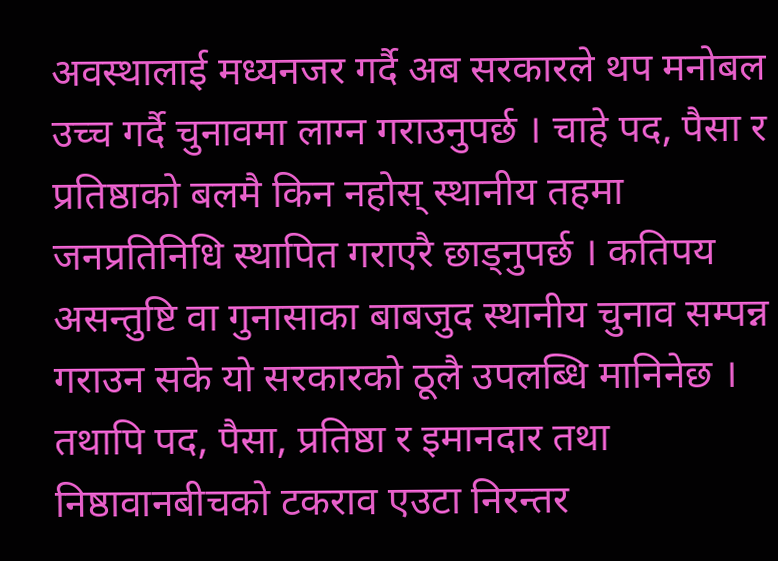अवस्थालाई मध्यनजर गर्दै अब सरकारले थप मनोबल उच्च गर्दै चुनावमा लाग्न गराउनुपर्छ । चाहे पद, पैसा र प्रतिष्ठाको बलमै किन नहोस् स्थानीय तहमा जनप्रतिनिधि स्थापित गराएरै छाड्नुपर्छ । कतिपय असन्तुष्टि वा गुनासाका बाबजुद स्थानीय चुनाव सम्पन्न गराउन सके यो सरकारको ठूलै उपलब्धि मानिनेछ । तथापि पद, पैसा, प्रतिष्ठा र इमानदार तथा निष्ठावानबीचको टकराव एउटा निरन्तर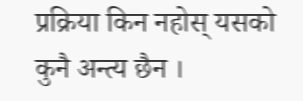प्रक्रिया किन नहोस् यसको कुनै अन्त्य छैन ।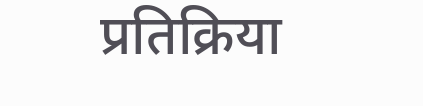प्रतिक्रिया